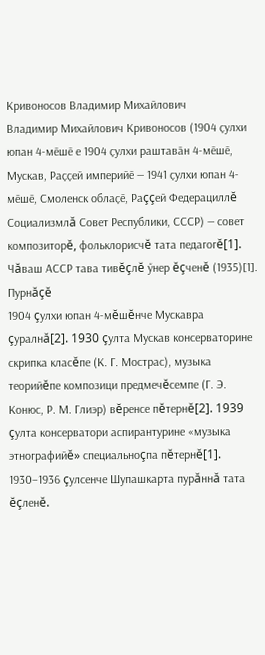Кривоносов Владимир Михайлович
Владимир Михайлович Кривоносов (1904 ҫулхи юпан 4-мӗшӗ е 1904 ҫулхи раштавӑн 4-мӗшӗ, Мускав, Раҫҫей империйӗ — 1941 ҫулхи юпан 4-мӗшӗ, Смоленск облаҫӗ, Раççей Федерациллĕ Социализмлă Совет Республики, СССР) — совет композиторĕ, фольклорисчĕ тата педагогĕ[1]. Чăваш АССР тава тивĕçлĕ ӳнер ĕçченĕ (1935)[1].
Пурнăçĕ
1904 çулхи юпан 4-мĕшĕнче Мускавра çуралнă[2]. 1930 çулта Мускав консерваторине скрипка класĕпе (К. Г. Мострас), музыка теорийĕпе композици предмечĕсемпе (Г. Э. Конюс, Р. М. Глиэр) вĕренсе пĕтернĕ[2]. 1939 çулта консерватори аспирантурине «музыка этнографийĕ» специальноçпа пĕтернĕ[1].
1930–1936 çулсенче Шупашкарта пурăннă тата ĕçленĕ.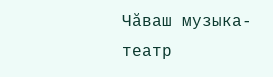Чăваш музыка-театр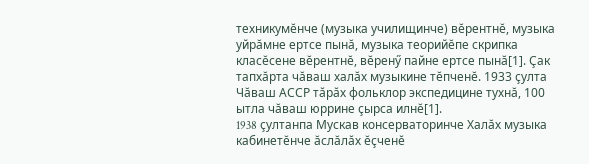техникумĕнче (музыка училищинче) вĕрентнĕ, музыка уйрăмне ертсе пынă, музыка теорийĕпе скрипка класĕсене вĕрентнĕ, вĕренӳ пайне ертсе пынă[1]. Çак тапхăрта чăваш халăх музыкине тĕпченĕ. 1933 çулта Чăваш АССР тӑрӑх фольклор экспедицине тухнă, 100 ытла чăваш юррине çырса илнĕ[1].
1938 çултанпа Мускав консерваторинче Халăх музыка кабинетĕнче ăслăлӑх ĕçченӗ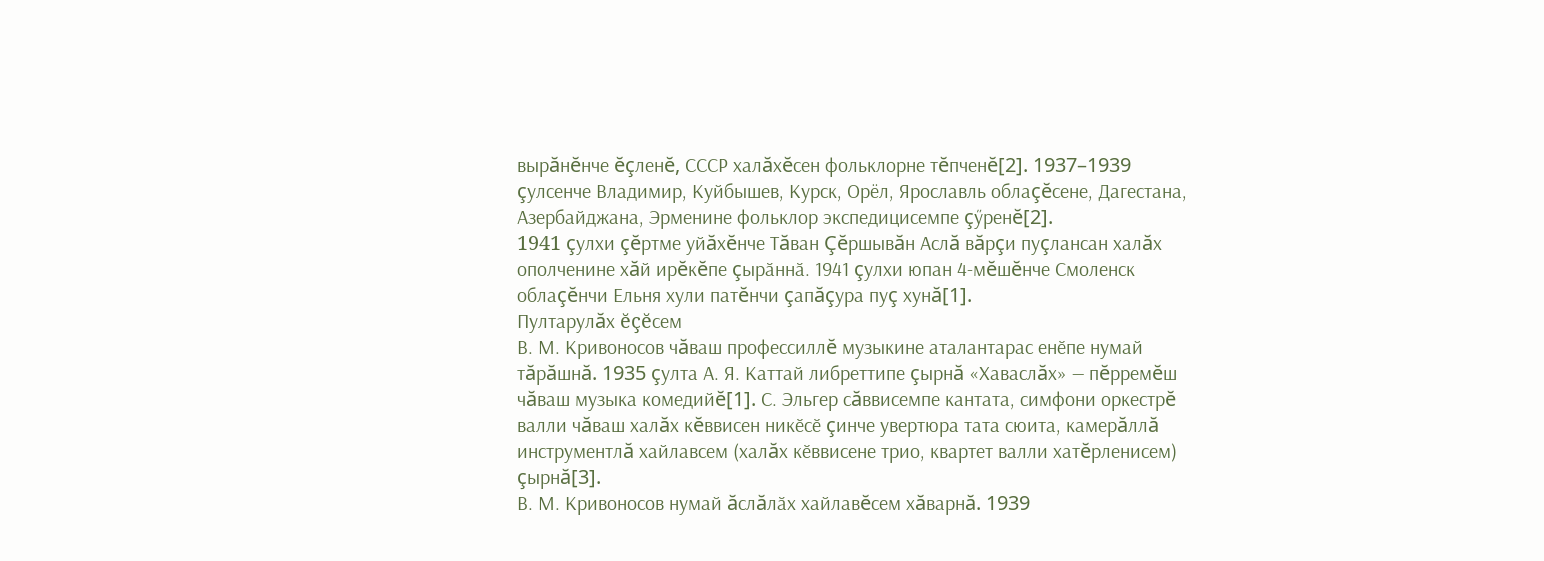вырăнĕнче ĕçленĕ, СССР халăхĕсен фольклорне тĕпченĕ[2]. 1937–1939 çулсенче Владимир, Куйбышев, Курск, Орёл, Ярославль облаçĕсене, Дагестана, Азербайджана, Эрменине фольклор экспедицисемпе çӳренĕ[2].
1941 çулхи çĕртме уйăхĕнче Тăван Çĕршывăн Аслă вăрçи пуçлансан халăх ополченине хăй ирĕкĕпе çырӑннӑ. 1941 çулхи юпан 4-мĕшĕнче Смоленск облаçĕнчи Ельня хули патĕнчи çапăçура пуç хунă[1].
Пултарулăх ĕçĕсем
В. М. Кривоносов чăваш профессиллĕ музыкине аталантарас енӗпе нумай тăрăшнă. 1935 çулта А. Я. Каттай либреттипе çырнă «Хаваслăх» — пĕрремĕш чăваш музыка комедийĕ[1]. С. Эльгер сăввисемпе кантата, симфони оркестрĕ валли чăваш халăх кĕввисен никӗсӗ çинче увертюра тата сюита, камерăллă инструментлă хайлавсем (халăх кӗввисене трио, квартет валли хатĕрленисем) çырнă[3].
В. М. Кривоносов нумай ăслăлӑх хайлавĕсем хăварнă. 1939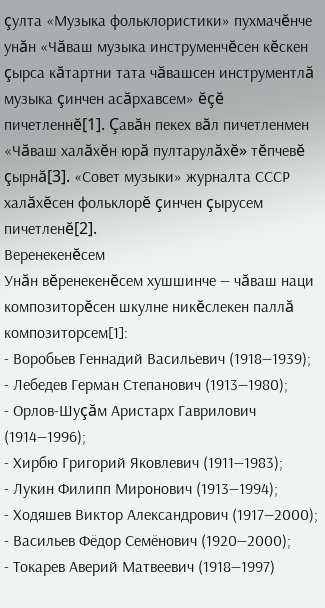çулта «Музыка фольклористики» пухмачĕнче унăн «Чăваш музыка инструменчĕсен кĕскен çырса кăтартни тата чăвашсен инструментлă музыка çинчен асăрхавсем» ĕçĕ пичетленнĕ[1]. Çавăн пекех вăл пичетленмен «Чăваш халăхĕн юрă пултарулăхĕ» тĕпчевĕ çырнă[3]. «Совет музыки» журналта СССР халăхĕсен фольклорĕ çинчен çырусем пичетленĕ[2].
Веренекенĕсем
Унăн вĕренекенĕсем хушшинче — чăваш наци композиторĕсен шкулне никĕслекен паллă композиторсем[1]:
- Воробьев Геннадий Васильевич (1918—1939);
- Лебедев Герман Степанович (1913—1980);
- Орлов-Шуçăм Аристарх Гаврилович (1914—1996);
- Хирбю Григорий Яковлевич (1911—1983);
- Лукин Филипп Миронович (1913—1994);
- Ходяшев Виктор Александрович (1917—2000);
- Васильев Фёдор Семёнович (1920—2000);
- Токарев Аверий Матвеевич (1918—1997)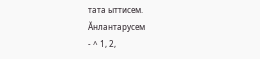тата ыттисем.
Ӑнлантарусем
- ^ 1, 2,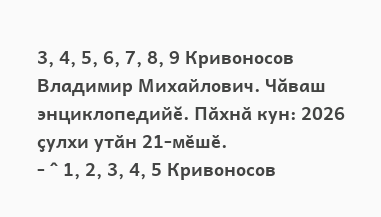3, 4, 5, 6, 7, 8, 9 Кривоносов Владимир Михайлович. Чăваш энциклопедийĕ. Пӑхнӑ кун: 2026 ҫулхи утӑн 21-мӗшӗ.
- ^ 1, 2, 3, 4, 5 Кривоносов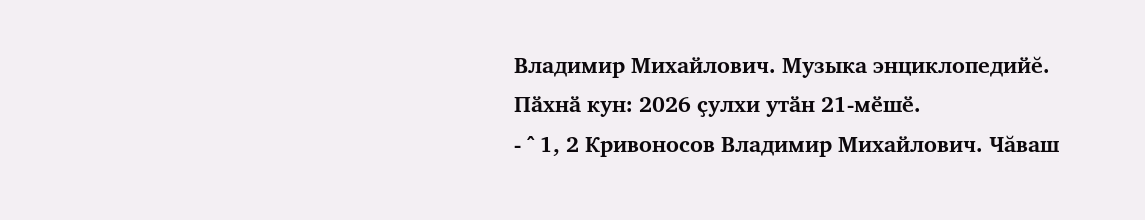Владимир Михайлович. Музыка энциклопедийĕ. Пӑхнӑ кун: 2026 ҫулхи утӑн 21-мӗшӗ.
- ^ 1, 2 Кривоносов Владимир Михайлович. Чăваш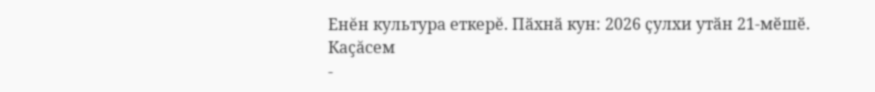Енĕн культура еткерĕ. Пӑхнӑ кун: 2026 ҫулхи утӑн 21-мӗшӗ.
Каçăсем
-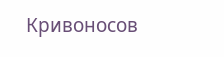Кривоносов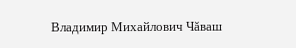Владимир Михайлович Чăваш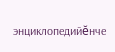энциклопедийĕнче